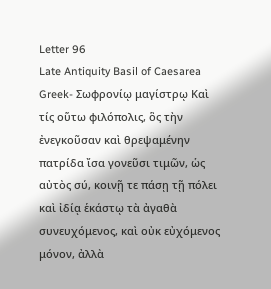Letter 96
Late Antiquity Basil of Caesarea Greek- Σωφρονίῳ μαγίστρῳ Καὶ τίς οὕτω φιλόπολις, ὃς τὴν ἐνεγκοῦσαν καὶ θρεψαμένην πατρίδα ἴσα γονεῦσι τιμῶν, ὡς αὐτὸς σύ, κοινῇ τε πάσῃ τῇ πόλει καὶ ἰδίᾳ ἑκάστῳ τὰ ἀγαθὰ συνευχόμενος, καὶ οὐκ εὐχόμενος μόνον, ἀλλὰ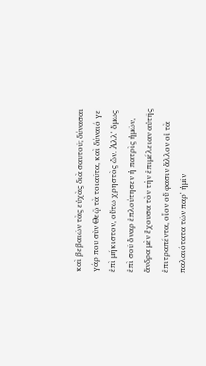καὶ βεβαιῶν τὰς εὐχὰς διὰ σαυτοῦ; δύνασαι γάρ που σὺν Θεῷ τὰ τοιαῦτα, καὶ δύναιό γε ἐπὶ μήκιστον, οὕτω χρηστὸς ὤν. Ἀλλʼ ὅμως ἐπὶ σοῦ ὄναρ ἐπλούτησεν ἡ πατρὶς ἡμῶν, ἄνδρα μὲν ἔχουσα τὸν τὴν ἐπιμέλειαν αὐτῆς ἐπιτραπέντα, οἷον οὔ φασιν ἄλλον οἱ τὰ παλαιότατα τῶν παρʼ ἡμῖν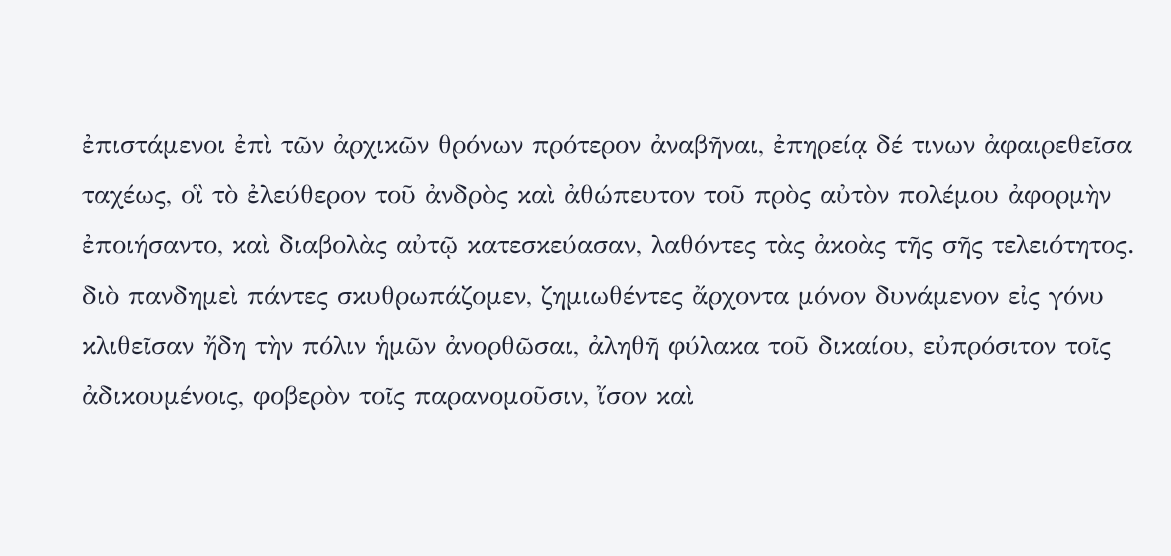ἐπιστάμενοι ἐπὶ τῶν ἀρχικῶν θρόνων πρότερον ἀναβῆναι, ἐπηρείᾳ δέ τινων ἀφαιρεθεῖσα ταχέως, οἳ τὸ ἐλεύθερον τοῦ ἀνδρὸς καὶ ἀθώπευτον τοῦ πρὸς αὐτὸν πολέμου ἀφορμὴν ἐποιήσαντο, καὶ διαβολὰς αὐτῷ κατεσκεύασαν, λαθόντες τὰς ἀκοὰς τῆς σῆς τελειότητος. διὸ πανδημεὶ πάντες σκυθρωπάζομεν, ζημιωθέντες ἄρχοντα μόνον δυνάμενον εἰς γόνυ κλιθεῖσαν ἤδη τὴν πόλιν ἡμῶν ἀνορθῶσαι, ἀληθῆ φύλακα τοῦ δικαίου, εὐπρόσιτον τοῖς ἀδικουμένοις, φοβερὸν τοῖς παρανομοῦσιν, ἴσον καὶ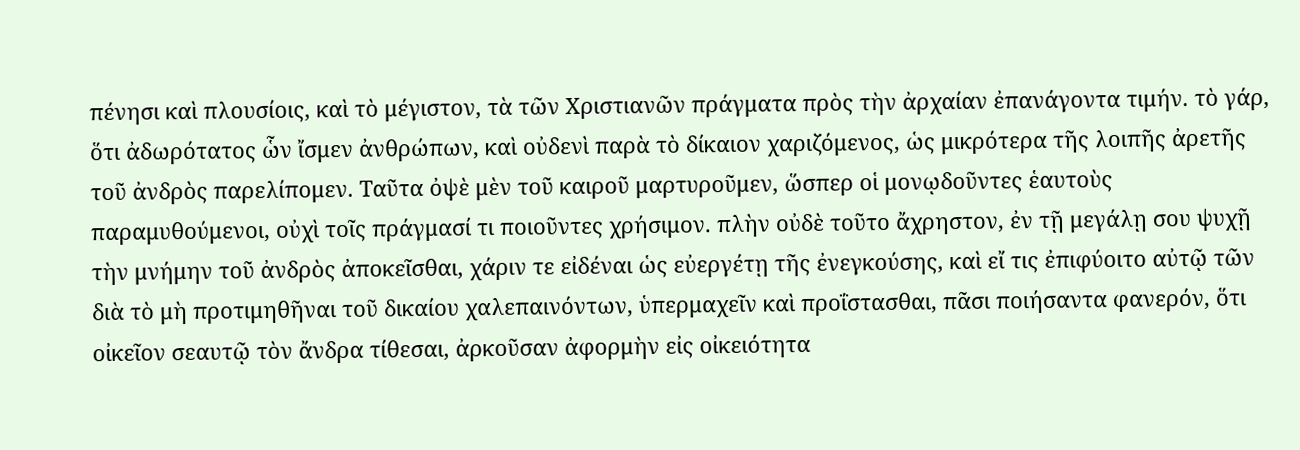πένησι καὶ πλουσίοις, καὶ τὸ μέγιστον, τὰ τῶν Χριστιανῶν πράγματα πρὸς τὴν ἀρχαίαν ἐπανάγοντα τιμήν. τὸ γάρ, ὅτι ἀδωρότατος ὧν ἴσμεν ἀνθρώπων, καὶ οὐδενὶ παρὰ τὸ δίκαιον χαριζόμενος, ὡς μικρότερα τῆς λοιπῆς ἀρετῆς τοῦ ἀνδρὸς παρελίπομεν. Ταῦτα ὀψὲ μὲν τοῦ καιροῦ μαρτυροῦμεν, ὥσπερ οἱ μονῳδοῦντες ἑαυτοὺς παραμυθούμενοι, οὐχὶ τοῖς πράγμασί τι ποιοῦντες χρήσιμον. πλὴν οὐδὲ τοῦτο ἄχρηστον, ἐν τῇ μεγάλῃ σου ψυχῇ τὴν μνήμην τοῦ ἀνδρὸς ἀποκεῖσθαι, χάριν τε εἰδέναι ὡς εὐεργέτῃ τῆς ἐνεγκούσης, καὶ εἴ τις ἐπιφύοιτο αὐτῷ τῶν διὰ τὸ μὴ προτιμηθῆναι τοῦ δικαίου χαλεπαινόντων, ὑπερμαχεῖν καὶ προΐστασθαι, πᾶσι ποιήσαντα φανερόν, ὅτι οἰκεῖον σεαυτῷ τὸν ἄνδρα τίθεσαι, ἀρκοῦσαν ἀφορμὴν εἰς οἰκειότητα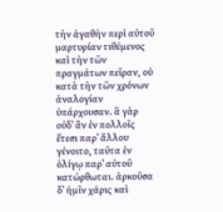τὴν ἀγαθὴν περὶ αὐτοῦ μαρτυρίαν τιθέμενος καὶ τὴν τῶν πραγμάτων πεῖραν, οὐ κατὰ τὴν τῶν χρόνων ἀναλογίαν ὑπάρχουσαν. ἃ γὰρ οὐδʼ ἂν ἐν πολλοῖς ἔτεσι παρʼ ἄλλου γένοιτο, ταῦτα ἐν ὀλίγῳ παρʼ αὐτοῦ κατώρθωται. ἀρκοῦσα δʼ ἡμῖν χάρις καὶ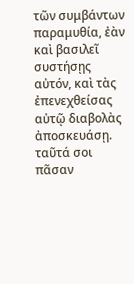τῶν συμβάντων παραμυθία, ἐὰν καὶ βασιλεῖ συστήσῃς αὐτόν, καὶ τὰς ἐπενεχθείσας αὐτῷ διαβολὰς ἀποσκευάσῃ. ταῦτά σοι πᾶσαν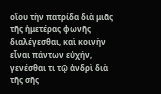οἴου τὴν πατρίδα διὰ μιᾶς τῆς ἡμετέρας φωνῆς διαλέγεσθαι, καὶ κοινὴν εἶναι πάντων εὐχήν, γενέσθαι τι τῷ ἀνδρὶ διὰ τῆς σῆς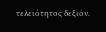τελειότητος δεξιόν.